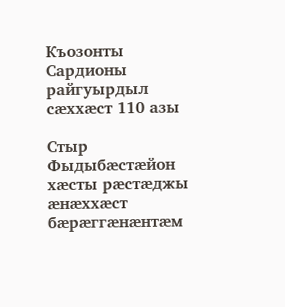Къозонты Сардионы райгуырдыл сæххæст 110 азы

Стыр Фыдыбæстæйон хæсты рæстæджы æнæххæст бæрæггæнæнтæм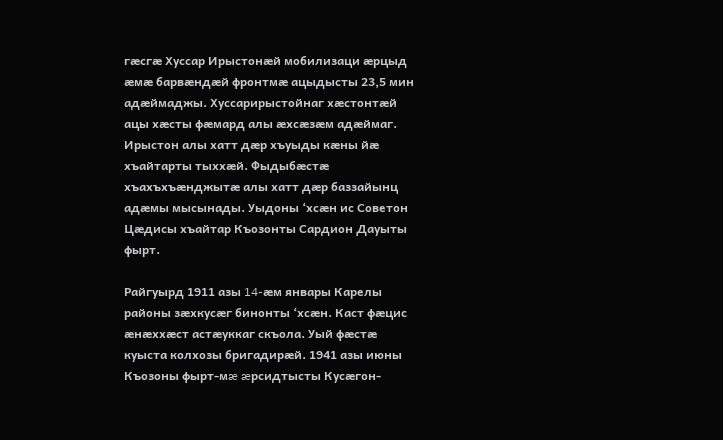гæсгæ Хуссар Ирыстонæй мобилизаци æрцыд æмæ барвæндæй фронтмæ ацыдысты 23,5 мин адæймаджы. Хуссарирыстойнаг хæстонтæй ацы хæсты фæмард алы æхсæзæм адæймаг. Ирыстон алы хатт дæр хъуыды кæны йæ хъайтарты тыххæй. Фыдыбæстæ хъахъхъæнджытæ алы хатт дæр баззайынц адæмы мысынады. Уыдоны ‘хсæн ис Советон Цæдисы хъайтар Къозонты Сардион Дауыты фырт.

Райгуырд 1911 азы 14-æм январы Карелы районы зæхкусæг бинонты ‘хсæн. Каст фæцис æнæххæст астæуккаг скъола. Уый фæстæ куыста колхозы бригадирæй. 1941 азы июны Къозоны фырт-мæ æрсидтысты Кусæгон-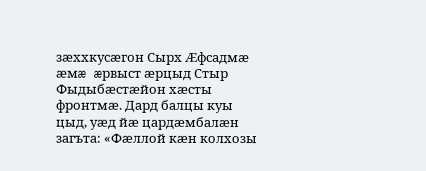зæххкусæгон Сырх Æфсадмæ æмæ æрвыст æрцыд Стыр Фыдыбæстæйон хæсты фронтмæ. Дард балцы куы цыд, уæд йæ цардæмбалæн загъта: «Фæллой кæн колхозы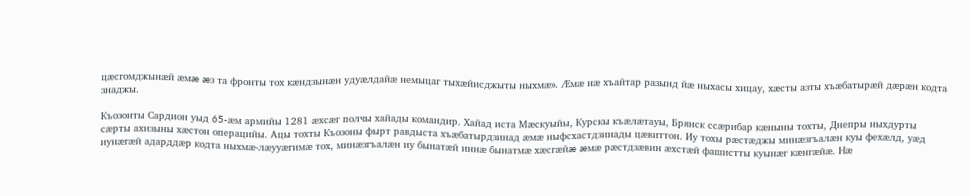цæсгомджынæй æмæ æз та фронты тох кæндзынæн удуæлдайæ немыцаг тыхæйисджыты ныхмæ». Æмæ нæ хъайтар разынд йæ ныхасы хицау, хæсты азты хъæбатырæй дæрæн кодта знаджы.

Къозонты Сардион уыд 65-æм армийы 1281 æхсæг полчы хайады командир. Хайад иста Мæскуыйы, Курскы къæлæтауы, Брянск ссæрибар кæныны тохты, Днепры ныхдурты сæрты ахизыны хæстон операцийы. Ацы тохты Къозоны фырт равдыста хъæбатырдзинад æмæ ныфсхастдзинады цæвиттон. Иу тохы рæстæджы минæзгъалæн куы фехæлд, уæд иунæгæй адарддæр кодта ныхмæ-лæууæгимæ тох, минæзгъалæн иу бынатæй иннæ бынатмæ хæсгæйæ æмæ рæстдзæвин æхстæй фашистты куынæг кæнгæйæ. Нæ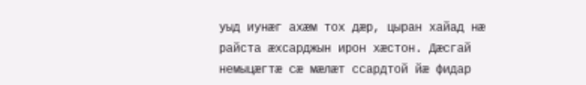уыд иунæг ахæм тох дæр, цыран хайад нæ райста æхсарджын ирон хæстон. Дæсгай немыцæгтæ сæ мæлæт ссардтой йæ фидар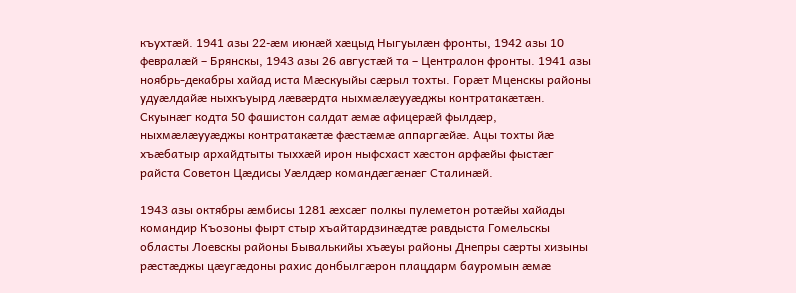къухтæй. 1941 азы 22-æм июнæй хæцыд Ныгуылæн фронты, 1942 азы 10 февралæй – Брянскы, 1943 азы 26 августæй та – Централон фронты. 1941 азы ноябрь-декабры хайад иста Мæскуыйы сæрыл тохты. Горæт Мценскы районы удуæлдайæ ныхкъуырд лæвæрдта ныхмæлæууæджы контратакæтæн. Скуынæг кодта 50 фашистон салдат æмæ афицерæй фылдæр, ныхмæлæууæджы контратакæтæ фæстæмæ аппаргæйæ. Ацы тохты йæ хъæбатыр архайдтыты тыххæй ирон ныфсхаст хæстон арфæйы фыстæг райста Советон Цæдисы Уæлдæр командæгæнæг Сталинæй.

1943 азы октябры æмбисы 1281 æхсæг полкы пулеметон ротæйы хайады командир Къозоны фырт стыр хъайтардзинæдтæ равдыста Гомельскы областы Лоевскы районы Бывалькийы хъæуы районы Днепры сæрты хизыны рæстæджы цæугæдоны рахис донбылгæрон плацдарм бауромын æмæ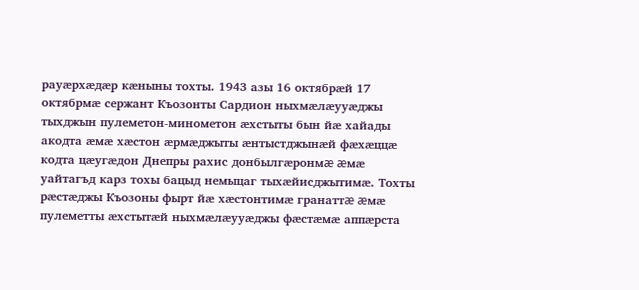рауæрхæдæр кæныны тохты. 1943 азы 16 октябрæй 17 октябрмæ сержант Къозонты Сардион ныхмæлæууæджы тыхджын пулеметон-минометон æхстыты бын йæ хайады акодта æмæ хæстон æрмæджыты æнтыстджынæй фæхæццæ кодта цæугæдон Днепры рахис донбылгæронмæ æмæ уайтагъд карз тохы бацыд немыцаг тыхæйисджытимæ. Тохты рæстæджы Къозоны фырт йæ хæстонтимæ гранаттæ æмæ пулеметты æхстытæй ныхмæлæууæджы фæстæмæ аппæрста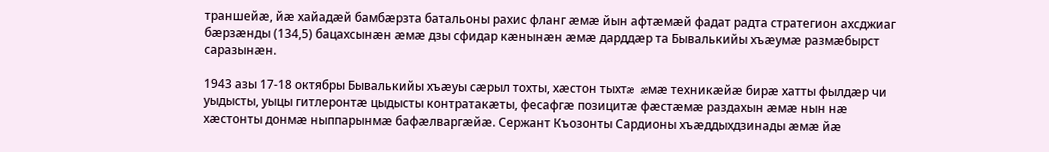траншейæ, йæ хайадæй бамбæрзта батальоны рахис фланг æмæ йын афтæмæй фадат радта стратегион ахсджиаг бæрзæнды (134,5) бацахсынæн æмæ дзы сфидар кæнынæн æмæ дарддæр та Бывалькийы хъæумæ размæбырст саразынæн.

1943 азы 17-18 октябры Бывалькийы хъæуы сæрыл тохты, хæстон тыхтæ æмæ техникæйæ бирæ хатты фылдæр чи уыдысты, уыцы гитлеронтæ цыдысты контратакæты, фесафгæ позицитæ фæстæмæ раздахын æмæ нын нæ хæстонты донмæ ныппарынмæ бафæлваргæйæ. Сержант Къозонты Сардионы хъæддыхдзинады æмæ йæ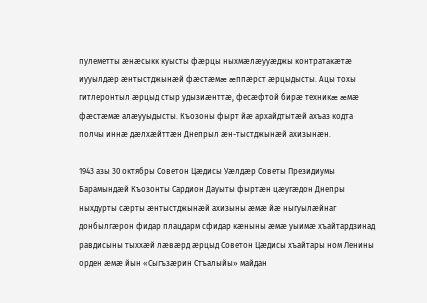пулеметты æнæсыкк куысты фæрцы ныхмæлæууæджы контратакæтæ иууылдæр æнтыстджынæй фæстæмæ æппæрст æрцыдысты. Ацы тохы гитлеронтыл æрцыд стыр удызиæнттæ, фесæфтой бирæ техникæ æмæ фæстæмæ алæууыдысты. Къозоны фырт йæ архайдтытæй ахъаз кодта полчы иннæ дæлхæйттæн Днепрыл æн-тыстджынæй ахизынæн.

1943 азы 30 октябры Советон Цæдисы Уæлдæр Советы Президиумы Барамындæй Къозонты Сардион Дауыты фыртæн цæугæдон Днепры ныхдурты сæрты æнтыстджынæй ахизыны æмæ йæ ныгуылæйнаг донбылгæрон фидар плацдарм сфидар кæныны æмæ уыимæ хъайтардзинад равдисыны тыххæй лæвæрд æрцыд Советон Цæдисы хъайтары ном Ленины орден æмæ йын «Сыгъзæрин Стъалыйы» майдан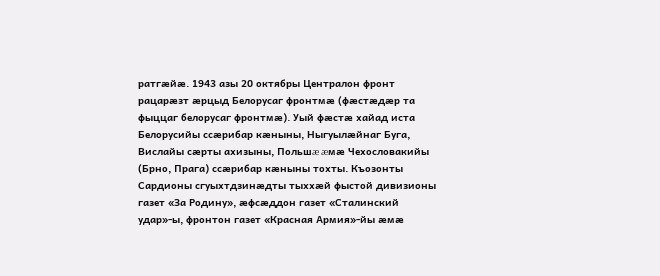ратгæйæ. 1943 азы 20 октябры Централон фронт рацарæзт æрцыд Белорусаг фронтмæ (фæстæдæр та фыццаг белорусаг фронтмæ). Уый фæстæ хайад иста Белорусийы ссæрибар кæныны, Ныгуылæйнаг Буга, Вислайы сæрты ахизыны, Польшæ æмæ Чехословакийы (Брно, Прага) ссæрибар кæныны тохты. Къозонты Сардионы сгуыхтдзинæдты тыххæй фыстой дивизионы газет «За Родину», æфсæддон газет «Сталинский удар»-ы, фронтон газет «Красная Армия»-йы æмæ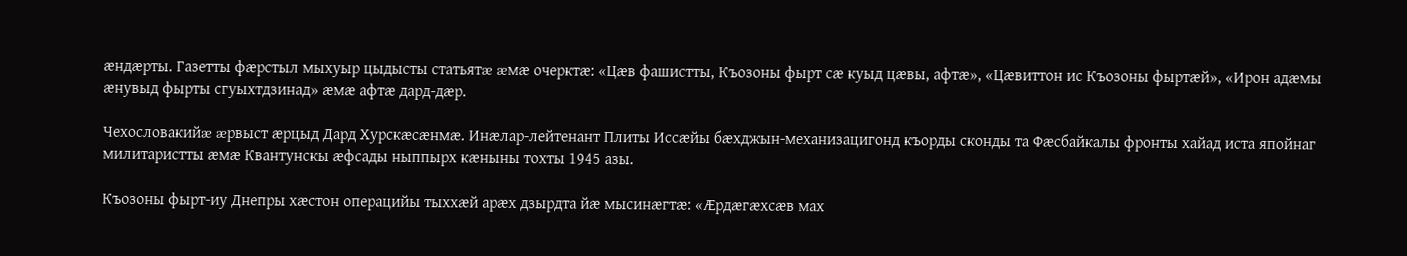æндæрты. Газетты фæрстыл мыхуыр цыдысты статьятæ æмæ очерктæ: «Цæв фашистты, Къозоны фырт сæ куыд цæвы, афтæ», «Цæвиттон ис Къозоны фыртæй», «Ирон адæмы æнувыд фырты сгуыхтдзинад» æмæ афтæ дард-дæр.

Чехословакийæ æрвыст æрцыд Дард Хурскæсæнмæ. Инæлар-лейтенант Плиты Иссæйы бæхджын-механизацигонд къорды сконды та Фæсбайкалы фронты хайад иста япойнаг милитаристты æмæ Квантунскы æфсады ныппырх кæныны тохты 1945 азы.

Къозоны фырт-иу Днепры хæстон операцийы тыххæй арæх дзырдта йæ мысинæгтæ: «Æрдæгæхсæв мах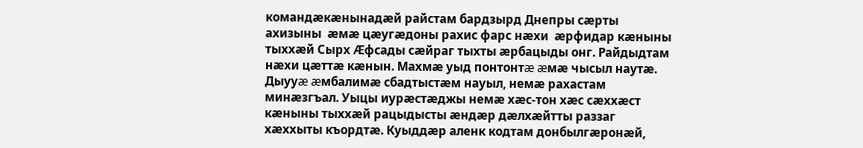командæкæнынадæй райстам бардзырд Днепры сæрты ахизыны  æмæ цæугæдоны рахис фарс нæхи  æрфидар кæныны тыххæй Сырх Æфсады сæйраг тыхты æрбацыды онг. Райдыдтам  нæхи цæттæ кæнын. Махмæ уыд понтонтæ æмæ чысыл наутæ. Дыууæ æмбалимæ сбадтыстæм науыл, немæ рахастам минæзгъал. Уыцы иурæстæджы немæ хæс-тон хæс сæххæст кæныны тыххæй рацыдысты æндæр дæлхæйтты раззаг хæххыты къордтæ. Куыддæр аленк кодтам донбылгæронæй,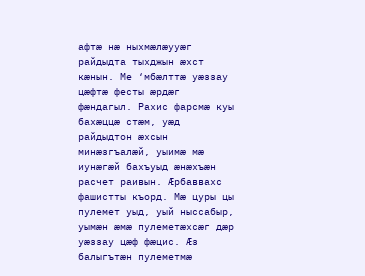афтæ нæ ныхмæлæууæг райдыдта тыхджын æхст кæнын. Ме ‘мбæлттæ уæззау цæфтæ фесты æрдæг фæндагыл. Рахис фарсмæ куы бахæццæ стæм, уæд райдыдтон æхсын минæзгъалæй, уыимæ мæ иунæгæй бахъуыд æнæхъæн расчет раивын. Æрбаввахс фашистты къорд. Мæ цуры цы пулемет уыд, уый ныссабыр, уымæн æмæ пулеметæхсæг дæр уæззау цæф фæцис. Æз балыгътæн пулеметмæ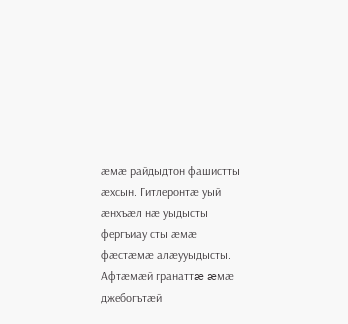æмæ райдыдтон фашистты æхсын. Гитлеронтæ уый æнхъæл нæ уыдысты фергъиау сты æмæ фæстæмæ алæууыдысты. Афтæмæй гранаттæ æмæ джебогътæй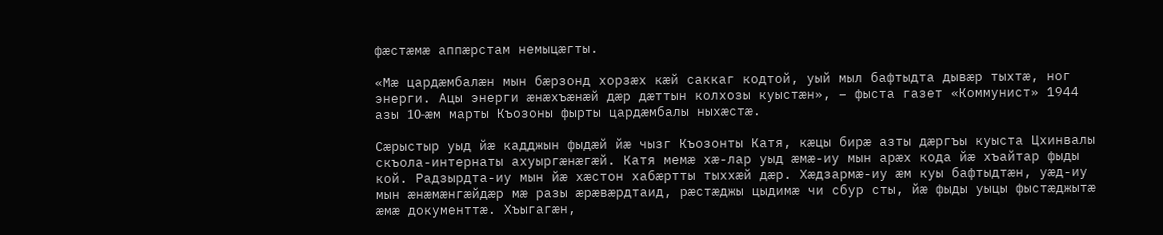фæстæмæ аппæрстам немыцæгты.

«Мæ цардæмбалæн мын бæрзонд хорзæх кæй саккаг кодтой, уый мыл бафтыдта дывæр тыхтæ, ног энерги. Ацы энерги æнæхъæнæй дæр дæттын колхозы куыстæн», – фыста газет «Коммунист» 1944 азы 10-æм марты Къозоны фырты цардæмбалы ныхæстæ.

Сæрыстыр уыд йæ кадджын фыдæй йæ чызг Къозонты Катя, кæцы бирæ азты дæргъы куыста Цхинвалы скъола-интернаты ахуыргæнæгæй. Катя мемæ хæ-лар уыд æмæ-иу мын арæх кода йæ хъайтар фыды кой. Радзырдта-иу мын йæ хæстон хабæртты тыххæй дæр. Хæдзармæ-иу æм куы бафтыдтæн, уæд-иу мын æнæмæнгæйдæр мæ разы æрæвæрдтаид, рæстæджы цыдимæ чи сбур сты, йæ фыды уыцы фыстæджытæ æмæ документтæ. Хъыгагæн,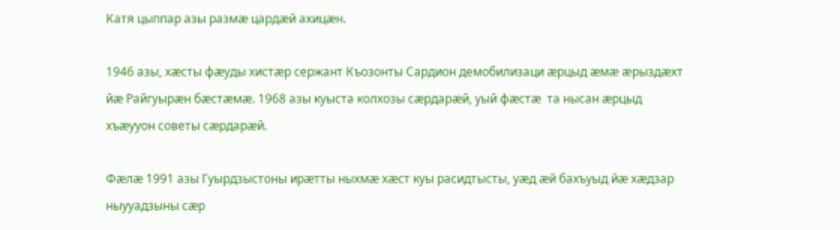Катя цыппар азы размæ цардæй ахицæн.

1946 азы, хæсты фæуды хистæр сержант Къозонты Сардион демобилизаци æрцыд æмæ æрыздæхт йæ Райгуырæн бæстæмæ. 1968 азы куыста колхозы сæрдарæй, уый фæстæ  та нысан æрцыд хъæууон советы сæрдарæй.

Фæлæ 1991 азы Гуырдзыстоны ирæтты ныхмæ хæст куы расидтысты, уæд æй бахъуыд йæ хæдзар ныууадзыны сæр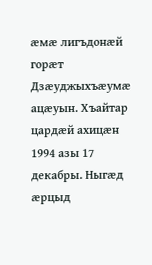æмæ лигъдонæй горæт Дзæуджыхъæумæ ацæуын. Хъайтар цардæй ахицæн 1994 азы 17 декабры. Ныгæд æрцыд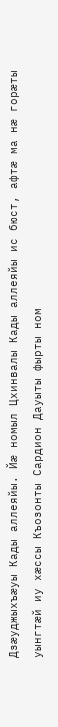Дзæуджыхъæуы Кады аллеяйы. Йæ номыл Цхинвалы Кады аллеяйы ис бюст, афтæ ма нæ горæты уынгтæй иу хæссы Къозонты Сардион Дауыты фырты ном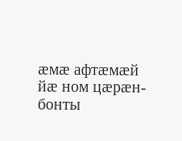æмæ афтæмæй йæ ном цæрæн-бонты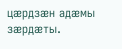цæрдзæн адæмы зæрдæты.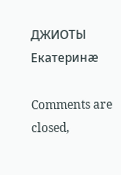ДЖИОТЫ Екатеринæ

Comments are closed,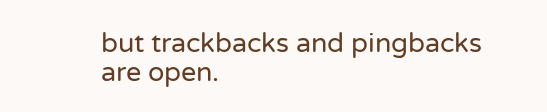but trackbacks and pingbacks are open.